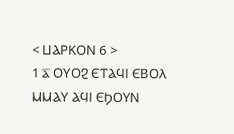< ⳘⲀⲢⲔⲞⲚ 6 >
1 ⲁ̅ ⲞⲨⲞϨ ⲈⲦⲀϤⲒ ⲈⲂⲞⲖ ⲘⲘⲀⲨ ⲀϤⲒ ⲈϦⲞⲨⲚ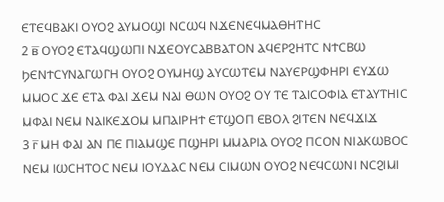ⲈⲦⲈϤⲂⲀⲔⲒ ⲞⲨⲞϨ ⲀⲨⲘⲞϢⲒ ⲚⲤⲰϤ ⲚϪⲈⲚⲈϤⲘⲀⲐⲎⲦⲎⲤ
2 ⲃ̅ ⲞⲨⲞϨ ⲈⲦⲀϤϢⲰⲠⲒ ⲚϪⲈⲞⲨⲤⲀⲂⲂⲀⲦⲞⲚ ⲀϤⲈⲢϨⲎⲦⲤ ⲚϮⲤⲂⲰ ϦⲈⲚϮⲤⲨⲚⲀⲄⲰⲄⲎ ⲞⲨⲞϨ ⲞⲨⲘⲎϢ ⲀⲨⲤⲰⲦⲈⲘ ⲚⲀⲨⲈⲢϢⲪⲎⲢⲒ ⲈⲨϪⲰ ⲘⲘⲞⲤ ϪⲈ ⲈⲦⲀ ⲪⲀⲒ ϪⲈⲘ ⲚⲀⲒ ⲐⲰⲚ ⲞⲨⲞϨ ⲞⲨ ⲦⲈ ⲦⲀⲒⲤⲞⲪⲒⲀ ⲈⲦⲀⲨⲦⲎⲒⲤ ⲘⲪⲀⲒ ⲚⲈⲘ ⲚⲀⲒⲔⲈϪⲞⲘ ⲘⲠⲀⲒⲢⲎϮ ⲈⲦϢⲞⲠ ⲈⲂⲞⲖ ϨⲒⲦⲈⲚ ⲚⲈϤϪⲒϪ
3 ⲅ̅ ⲘⲎ ⲪⲀⲒ ⲀⲚ ⲠⲈ ⲠⲒⲀⲘϢⲈ ⲠϢⲎⲢⲒ ⲘⲘⲀⲢⲒⲀ ⲞⲨⲞϨ ⲠⲤⲞⲚ ⲚⲒⲀⲔⲰⲂⲞⲤ ⲚⲈⲘ ⲒⲰⲤⲎⲦⲞⲤ ⲚⲈⲘ ⲒⲞⲨⲆⲀⲤ ⲚⲈⲘ ⲤⲒⲘⲰⲚ ⲞⲨⲞϨ ⲚⲈϤⲤⲰⲚⲒ ⲚⲤϨⲒⲘⲒ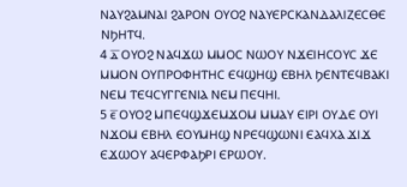ⲚⲀⲨϨⲀⲘⲚⲀⲒ ϨⲀⲢⲞⲚ ⲞⲨⲞϨ ⲚⲀⲨⲈⲢⲤⲔⲀⲚⲆⲀⲖⲒⲌⲈⲤⲐⲈ ⲚϦⲎⲦϤ.
4 ⲇ̅ ⲞⲨⲞϨ ⲚⲀϤϪⲰ ⲘⲘⲞⲤ ⲚⲰⲞⲨ ⲚϪⲈⲒⲎⲤⲞⲨⲤ ϪⲈ ⲘⲘⲞⲚ ⲞⲨⲠⲢⲞⲪⲎⲦⲎⲤ ⲈϤϢⲎϢ ⲈⲂⲎⲖ ϦⲈⲚⲦⲈϤⲂⲀⲔⲒ ⲚⲈⲘ ⲦⲈϤⲤⲨⲄⲄⲈⲚⲒⲀ ⲚⲈⲘ ⲠⲈϤⲎⲒ.
5 ⲉ̅ ⲞⲨⲞϨ ⲘⲠⲈϤϢϪⲈⲘϪⲞⲘ ⲘⲘⲀⲨ ⲈⲒⲢⲒ ⲞⲨⲆⲈ ⲞⲨⲒ ⲚϪⲞⲘ ⲈⲂⲎⲖ ⲈⲞⲨⲘⲎϢ ⲚⲢⲈϤϢⲰⲚⲒ ⲈⲀϤⲬⲀ ϪⲒϪ ⲈϪⲰⲞⲨ ⲀϤⲈⲢⲪⲀϦⲢⲒ ⲈⲢⲰⲞⲨ.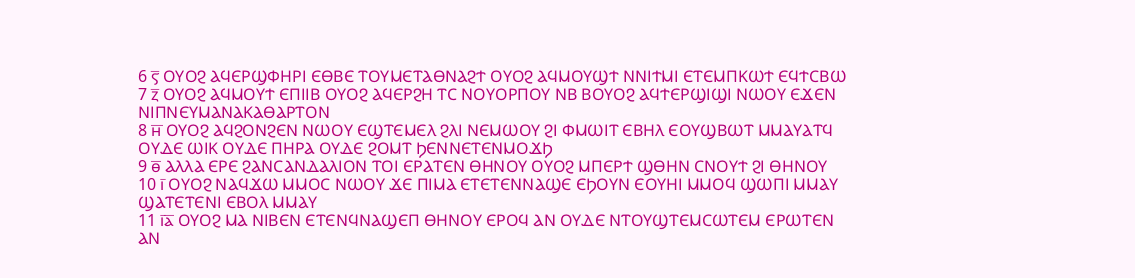6 ⲋ̅ ⲞⲨⲞϨ ⲀϤⲈⲢϢⲪⲎⲢⲒ ⲈⲐⲂⲈ ⲦⲞⲨⲘⲈⲦⲀⲐⲚⲀϨϮ ⲞⲨⲞϨ ⲀϤⲘⲞⲨϢϮ ⲚⲚⲒϮⲘⲒ ⲈⲦⲈⲘⲠⲔⲰϮ ⲈϤϮⲤⲂⲰ
7 ⲍ̅ ⲞⲨⲞϨ ⲀϤⲘⲞⲨϮ ⲈⲠⲒⲒⲂ ⲞⲨⲞϨ ⲀϤⲈⲢϨⲎ ⲦⲤ ⲚⲞⲨⲞⲢⲠⲞⲨ ⲚⲂ ⲂⲞⲨⲞϨ ⲀϤϮⲈⲢϢⲒϢⲒ ⲚⲰⲞⲨ ⲈϪⲈⲚ ⲚⲒⲠⲚⲈⲨⲘⲀⲚⲀⲔⲀⲐⲀⲢⲦⲞⲚ
8 ⲏ̅ ⲞⲨⲞϨ ⲀϤϨⲞⲚϨⲈⲚ ⲚⲰⲞⲨ ⲈϢⲦⲈⲘⲈⲖ ϨⲖⲒ ⲚⲈⲘⲰⲞⲨ ϨⲒ ⲪⲘⲰⲒⲦ ⲈⲂⲎⲖ ⲈⲞⲨϢⲂⲰⲦ ⲘⲘⲀⲨⲀⲦϤ ⲞⲨⲆⲈ ⲰⲒⲔ ⲞⲨⲆⲈ ⲠⲎⲢⲀ ⲞⲨⲆⲈ ϨⲞⲘⲦ ϦⲈⲚⲚⲈⲦⲈⲚⲘⲞϪϦ
9 ⲑ̅ ⲀⲖⲖⲀ ⲈⲢⲈ ϨⲀⲚⲤⲀⲚⲆⲀⲖⲒⲞⲚ ⲦⲞⲒ ⲈⲢⲀⲦⲈⲚ ⲐⲎⲚⲞⲨ ⲞⲨⲞϨ ⲘⲠⲈⲢϮ ϢⲐⲎⲚ ⲤⲚⲞⲨϮ ϨⲒ ⲐⲎⲚⲞⲨ
10 ⲓ̅ ⲞⲨⲞϨ ⲚⲀϤϪⲰ ⲘⲘⲞⲤ ⲚⲰⲞⲨ ϪⲈ ⲠⲒⲘⲀ ⲈⲦⲈⲦⲈⲚⲚⲀϢⲈ ⲈϦⲞⲨⲚ ⲈⲞⲨⲎⲒ ⲘⲘⲞϤ ϢⲰⲠⲒ ⲘⲘⲀⲨ ϢⲀⲦⲈⲦⲈⲚⲒ ⲈⲂⲞⲖ ⲘⲘⲀⲨ
11 ⲓ̅ⲁ̅ ⲞⲨⲞϨ ⲘⲀ ⲚⲒⲂⲈⲚ ⲈⲦⲈⲚϤⲚⲀϢⲈⲠ ⲐⲎⲚⲞⲨ ⲈⲢⲞϤ ⲀⲚ ⲞⲨⲆⲈ ⲚⲦⲞⲨϢⲦⲈⲘⲤⲰⲦⲈⲘ ⲈⲢⲰⲦⲈⲚ ⲀⲚ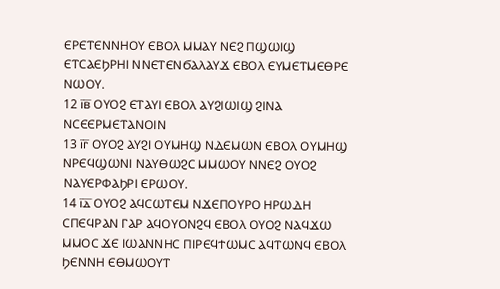ⲈⲢⲈⲦⲈⲚⲚⲎⲞⲨ ⲈⲂⲞⲖ ⲘⲘⲀⲨ ⲚⲈϨ ⲠϢⲰⲒϢ ⲈⲦⲤⲀⲈϦⲢⲎⲒ ⲚⲚⲈⲦⲈⲚϬⲀⲖⲀⲨϪ ⲈⲂⲞⲖ ⲈⲨⲘⲈⲦⲘⲈⲐⲢⲈ ⲚⲰⲞⲨ.
12 ⲓ̅ⲃ̅ ⲞⲨⲞϨ ⲈⲦⲀⲨⲒ ⲈⲂⲞⲖ ⲀⲨϨⲒⲰⲒϢ ϨⲒⲚⲀ ⲚⲤⲈⲈⲢⲘⲈⲦⲀⲚⲞⲒⲚ
13 ⲓ̅ⲅ̅ ⲞⲨⲞϨ ⲀⲨϨⲒ ⲞⲨⲘⲎϢ ⲚⲆⲈⲘⲰⲚ ⲈⲂⲞⲖ ⲞⲨⲘⲎϢ ⲚⲢⲈϤϢⲰⲚⲒ ⲚⲀⲨⲐⲰϨⲤ ⲘⲘⲰⲞⲨ ⲚⲚⲈϨ ⲞⲨⲞϨ ⲚⲀⲨⲈⲢⲪⲀϦⲢⲒ ⲈⲢⲰⲞⲨ.
14 ⲓ̅ⲇ̅ ⲞⲨⲞϨ ⲀϤⲤⲰⲦⲈⲘ ⲚϪⲈⲠⲞⲨⲢⲞ ⲎⲢⲰⲆⲎ ⲤⲠⲈϤⲢⲀⲚ ⲄⲀⲢ ⲀϤⲞⲨⲞⲚϨϤ ⲈⲂⲞⲖ ⲞⲨⲞϨ ⲚⲀϤϪⲰ ⲘⲘⲞⲤ ϪⲈ ⲒⲰⲀⲚⲚⲎⲤ ⲠⲒⲢⲈϤϮⲰⲘⲤ ⲀϤⲦⲰⲚϤ ⲈⲂⲞⲖ ϦⲈⲚⲚⲎ ⲈⲐⲘⲰⲞⲨⲦ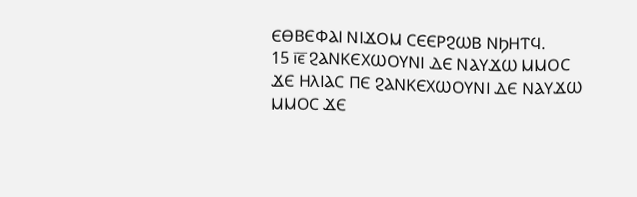ⲈⲐⲂⲈⲪⲀⲒ ⲚⲒϪⲞⲘ ⲤⲈⲈⲢϨⲰⲂ ⲚϦⲎⲦϤ.
15 ⲓ̅ⲉ̅ ϨⲀⲚⲔⲈⲬⲰⲞⲨⲚⲒ ⲆⲈ ⲚⲀⲨϪⲰ ⲘⲘⲞⲤ ϪⲈ ⲎⲖⲒⲀⲤ ⲠⲈ ϨⲀⲚⲔⲈⲬⲰⲞⲨⲚⲒ ⲆⲈ ⲚⲀⲨϪⲰ ⲘⲘⲞⲤ ϪⲈ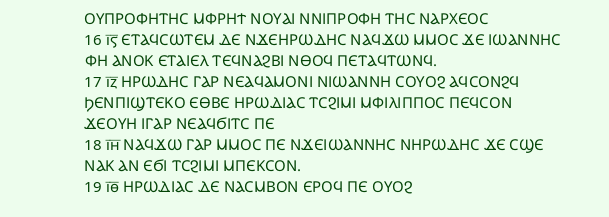ⲞⲨⲠⲢⲞⲪⲎⲦⲎⲤ ⲘⲪⲢⲎϮ ⲚⲞⲨⲀⲒ ⲚⲚⲒⲠⲢⲞⲪⲎ ⲦⲎⲤ ⲚⲀⲢⲬⲈⲞⲤ
16 ⲓ̅ⲋ̅ ⲈⲦⲀϤⲤⲰⲦⲈⲘ ⲆⲈ ⲚϪⲈⲎⲢⲰⲆⲎⲤ ⲚⲀϤϪⲰ ⲘⲘⲞⲤ ϪⲈ ⲒⲰⲀⲚⲚⲎⲤ ⲪⲎ ⲀⲚⲞⲔ ⲈⲦⲀⲒⲈⲖ ⲦⲈϤⲚⲀϨⲂⲒ ⲚⲐⲞϤ ⲠⲈⲦⲀϤⲦⲰⲚϤ.
17 ⲓ̅ⲍ̅ ⲎⲢⲰⲆⲎⲤ ⲄⲀⲢ ⲚⲈⲀϤⲀⲘⲞⲚⲒ ⲚⲒⲰⲀⲚⲚⲎ ⲤⲞⲨⲞϨ ⲀϤⲤⲞⲚϨϤ ϦⲈⲚⲠⲒϢⲦⲈⲔⲞ ⲈⲐⲂⲈ ⲎⲢⲰⲆⲒⲀⲤ ⲦⲤϨⲒⲘⲒ ⲘⲪⲒⲖⲒⲠⲠⲞⲤ ⲠⲈϤⲤⲞⲚ ϪⲈⲞⲨⲎ ⲒⲄⲀⲢ ⲚⲈⲀϤϬⲒⲦⲤ ⲠⲈ
18 ⲓ̅ⲏ̅ ⲚⲀϤϪⲰ ⲄⲀⲢ ⲘⲘⲞⲤ ⲠⲈ ⲚϪⲈⲒⲰⲀⲚⲚⲎⲤ ⲚⲎⲢⲰⲆⲎⲤ ϪⲈ ⲤϢⲈ ⲚⲀⲔ ⲀⲚ ⲈϬⲒ ⲦⲤϨⲒⲘⲒ ⲘⲠⲈⲔⲤⲞⲚ.
19 ⲓ̅ⲑ̅ ⲎⲢⲰⲆⲒⲀⲤ ⲆⲈ ⲚⲀⲤⲘⲂⲞⲚ ⲈⲢⲞϤ ⲠⲈ ⲞⲨⲞϨ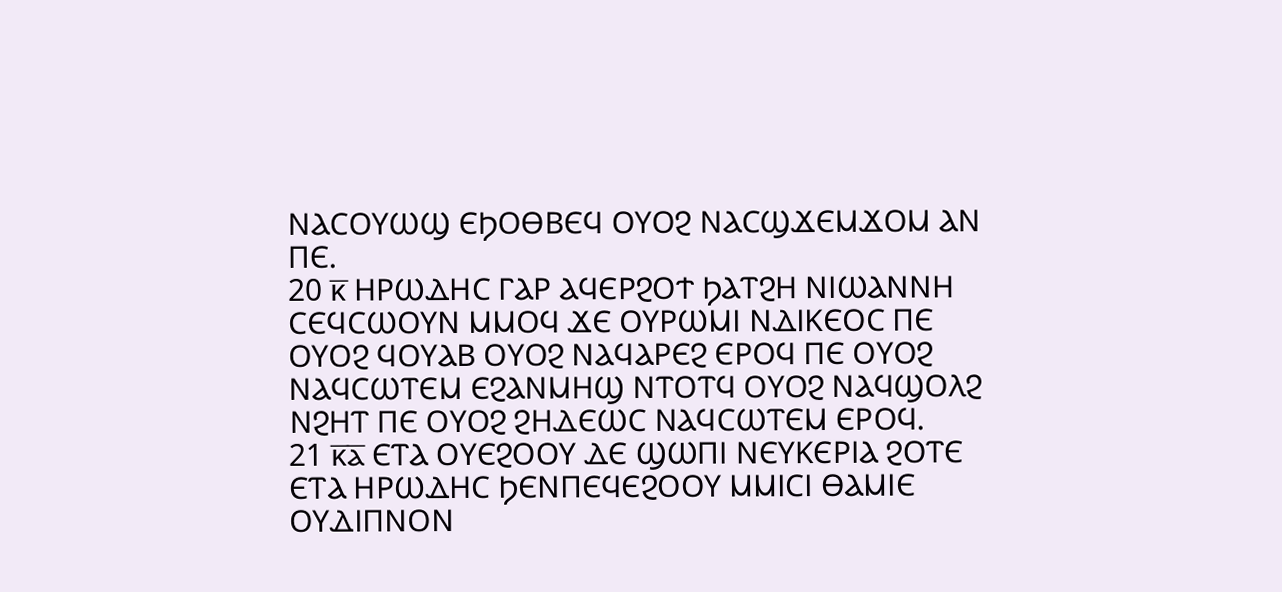ⲚⲀⲤⲞⲨⲰϢ ⲈϦⲞⲐⲂⲈϤ ⲞⲨⲞϨ ⲚⲀⲤϢϪⲈⲘϪⲞⲘ ⲀⲚ ⲠⲈ.
20 ⲕ̅ ⲎⲢⲰⲆⲎⲤ ⲄⲀⲢ ⲀϤⲈⲢϨⲞϮ ϦⲀⲦϨⲎ ⲚⲒⲰⲀⲚⲚⲎ ⲤⲈϤⲤⲰⲞⲨⲚ ⲘⲘⲞϤ ϪⲈ ⲞⲨⲢⲰⲘⲒ ⲚⲆⲒⲔⲈⲞⲤ ⲠⲈ ⲞⲨⲞϨ ϤⲞⲨⲀⲂ ⲞⲨⲞϨ ⲚⲀϤⲀⲢⲈϨ ⲈⲢⲞϤ ⲠⲈ ⲞⲨⲞϨ ⲚⲀϤⲤⲰⲦⲈⲘ ⲈϨⲀⲚⲘⲎϢ ⲚⲦⲞⲦϤ ⲞⲨⲞϨ ⲚⲀϤϢⲞⲖϨ ⲚϨⲎⲦ ⲠⲈ ⲞⲨⲞϨ ϨⲎⲆⲈⲰⲤ ⲚⲀϤⲤⲰⲦⲈⲘ ⲈⲢⲞϤ.
21 ⲕ̅ⲁ̅ ⲈⲦⲀ ⲞⲨⲈϨⲞⲞⲨ ⲆⲈ ϢⲰⲠⲒ ⲚⲈⲨⲔⲈⲢⲒⲀ ϨⲞⲦⲈ ⲈⲦⲀ ⲎⲢⲰⲆⲎⲤ ϦⲈⲚⲠⲈϤⲈϨⲞⲞⲨ ⲘⲘⲒⲤⲒ ⲐⲀⲘⲒⲈ ⲞⲨⲆⲒⲠⲚⲞⲚ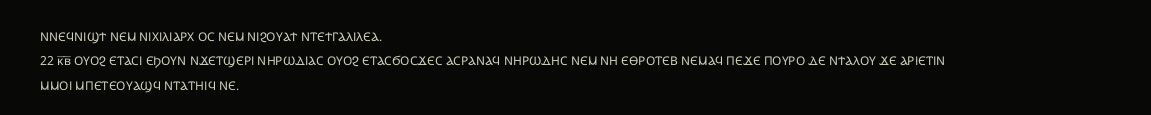ⲚⲚⲈϤⲚⲒϢϮ ⲚⲈⲘ ⲚⲒⲬⲒⲖⲒⲀⲢⲬ ⲞⲤ ⲚⲈⲘ ⲚⲒϨⲞⲨⲀϮ ⲚⲦⲈϮⲄⲀⲖⲒⲖⲈⲀ.
22 ⲕ̅ⲃ̅ ⲞⲨⲞϨ ⲈⲦⲀⲤⲒ ⲈϦⲞⲨⲚ ⲚϪⲈⲦϢⲈⲢⲒ ⲚⲎⲢⲰⲆⲒⲀⲤ ⲞⲨⲞϨ ⲈⲦⲀⲤϬⲞⲤϪⲈⲤ ⲀⲤⲢⲀⲚⲀϤ ⲚⲎⲢⲰⲆⲎⲤ ⲚⲈⲘ ⲚⲎ ⲈⲐⲢⲞⲦⲈⲂ ⲚⲈⲘⲀϤ ⲠⲈϪⲈ ⲠⲞⲨⲢⲞ ⲆⲈ ⲚϮⲀⲖⲞⲨ ϪⲈ ⲀⲢⲒⲈⲦⲒⲚ ⲘⲘⲞⲒ ⲘⲠⲈⲦⲈⲞⲨⲀϢϤ ⲚⲦⲀⲦⲎⲒϤ ⲚⲈ.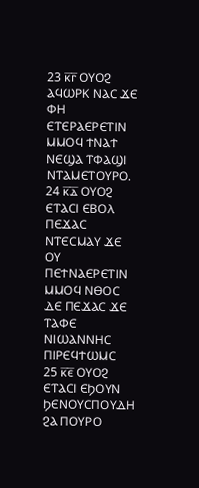23 ⲕ̅ⲅ̅ ⲞⲨⲞϨ ⲀϤⲰⲢⲔ ⲚⲀⲤ ϪⲈ ⲪⲎ ⲈⲦⲈⲢⲀⲈⲢⲈⲦⲒⲚ ⲘⲘⲞϤ ϮⲚⲀϮ ⲚⲈϢⲀ ⲦⲪⲀϢⲒ ⲚⲦⲀⲘⲈⲦⲞⲨⲢⲞ.
24 ⲕ̅ⲇ̅ ⲞⲨⲞϨ ⲈⲦⲀⲤⲒ ⲈⲂⲞⲖ ⲠⲈϪⲀⲤ ⲚⲦⲈⲤⲘⲀⲨ ϪⲈ ⲞⲨ ⲠⲈϮⲚⲀⲈⲢⲈⲦⲒⲚ ⲘⲘⲞϤ ⲚⲐⲞⲤ ⲆⲈ ⲠⲈϪⲀⲤ ϪⲈ ⲦⲀⲪⲈ ⲚⲒⲰⲀⲚⲚⲎⲤ ⲠⲒⲢⲈϤϮⲰⲘⲤ
25 ⲕ̅ⲉ̅ ⲞⲨⲞϨ ⲈⲦⲀⲤⲒ ⲈϦⲞⲨⲚ ϦⲈⲚⲞⲨⲤⲠⲞⲨⲆⲎ ϨⲀ ⲠⲞⲨⲢⲞ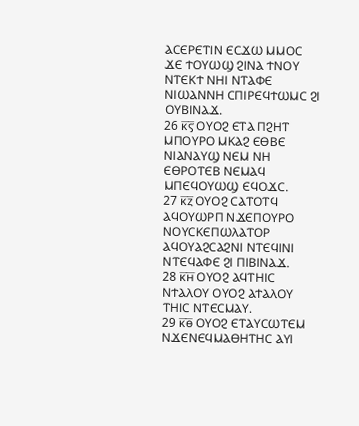ⲀⲤⲈⲢⲈⲦⲒⲚ ⲈⲤϪⲰ ⲘⲘⲞⲤ ϪⲈ ϮⲞⲨⲰϢ ϨⲒⲚⲀ ϮⲚⲞⲨ ⲚⲦⲈⲔϮ ⲚⲎⲒ ⲚⲦⲀⲪⲈ ⲚⲒⲰⲀⲚⲚⲎ ⲤⲠⲒⲢⲈϤϮⲰⲘⲤ ϨⲒ ⲞⲨⲂⲒⲚⲀϪ.
26 ⲕ̅ⲋ̅ ⲞⲨⲞϨ ⲈⲦⲀ ⲠϨⲎⲦ ⲘⲠⲞⲨⲢⲞ ⲘⲔⲀϨ ⲈⲐⲂⲈ ⲚⲒⲀⲚⲀⲨϢ ⲚⲈⲘ ⲚⲎ ⲈⲐⲢⲞⲦⲈⲂ ⲚⲈⲘⲀϤ ⲘⲠⲈϤⲞⲨⲰϢ ⲈϤⲞϪⲤ.
27 ⲕ̅ⲍ̅ ⲞⲨⲞϨ ⲤⲀⲦⲞⲦϤ ⲀϤⲞⲨⲰⲢⲠ ⲚϪⲈⲠⲞⲨⲢⲞ ⲚⲞⲨⲤⲔⲈⲠⲰⲖⲀⲦⲞⲢ ⲀϤⲞⲨⲀϨⲤⲀϨⲚⲒ ⲚⲦⲈϤⲒⲚⲒ ⲚⲦⲈϤⲀⲪⲈ ϨⲒ ⲠⲒⲂⲒⲚⲀϪ.
28 ⲕ̅ⲏ̅ ⲞⲨⲞϨ ⲀϤⲦⲎⲒⲤ ⲚϮⲀⲖⲞⲨ ⲞⲨⲞϨ ⲀϮⲀⲖⲞⲨ ⲦⲎⲒⲤ ⲚⲦⲈⲤⲘⲀⲨ.
29 ⲕ̅ⲑ̅ ⲞⲨⲞϨ ⲈⲦⲀⲨⲤⲰⲦⲈⲘ ⲚϪⲈⲚⲈϤⲘⲀⲐⲎⲦⲎⲤ ⲀⲨⲒ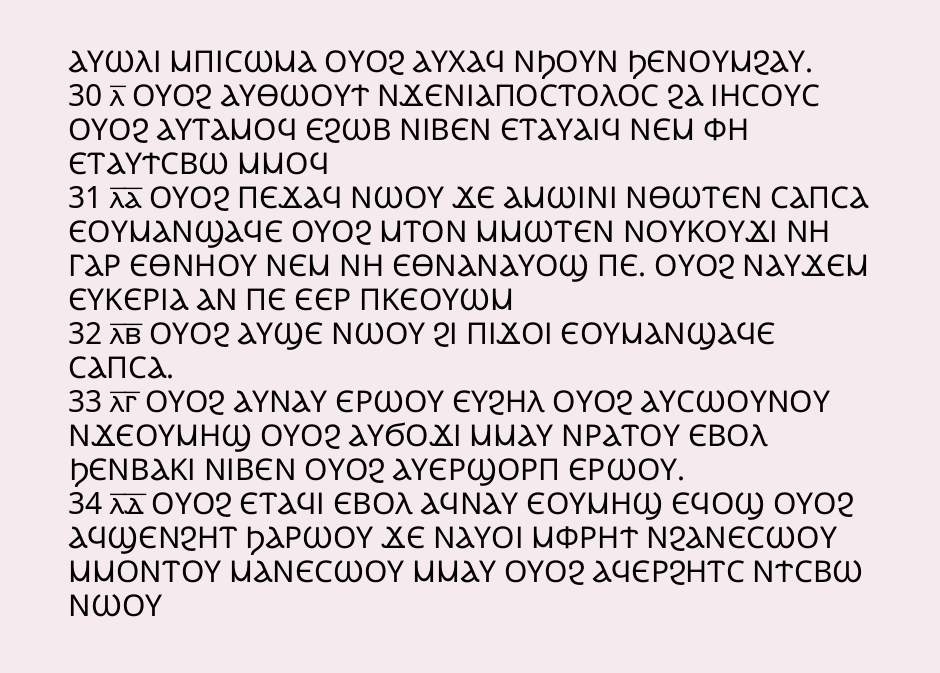ⲀⲨⲰⲖⲒ ⲘⲠⲒⲤⲰⲘⲀ ⲞⲨⲞϨ ⲀⲨⲬⲀϤ ⲚϦⲞⲨⲚ ϦⲈⲚⲞⲨⲘϨⲀⲨ.
30 ⲗ̅ ⲞⲨⲞϨ ⲀⲨⲐⲰⲞⲨϮ ⲚϪⲈⲚⲒⲀⲠⲞⲤⲦⲞⲖⲞⲤ ϨⲀ ⲒⲎⲤⲞⲨⲤ ⲞⲨⲞϨ ⲀⲨⲦⲀⲘⲞϤ ⲈϨⲰⲂ ⲚⲒⲂⲈⲚ ⲈⲦⲀⲨⲀⲒϤ ⲚⲈⲘ ⲪⲎ ⲈⲦⲀⲨϮⲤⲂⲰ ⲘⲘⲞϤ
31 ⲗ̅ⲁ̅ ⲞⲨⲞϨ ⲠⲈϪⲀϤ ⲚⲰⲞⲨ ϪⲈ ⲀⲘⲰⲒⲚⲒ ⲚⲐⲰⲦⲈⲚ ⲤⲀⲠⲤⲀ ⲈⲞⲨⲘⲀⲚϢⲀϤⲈ ⲞⲨⲞϨ ⲘⲦⲞⲚ ⲘⲘⲰⲦⲈⲚ ⲚⲞⲨⲔⲞⲨϪⲒ ⲚⲎ ⲄⲀⲢ ⲈⲐⲚⲎⲞⲨ ⲚⲈⲘ ⲚⲎ ⲈⲐⲚⲀⲚⲀⲨⲞϢ ⲠⲈ. ⲞⲨⲞϨ ⲚⲀⲨϪⲈⲘ ⲈⲨⲔⲈⲢⲒⲀ ⲀⲚ ⲠⲈ ⲈⲈⲢ ⲠⲔⲈⲞⲨⲰⲘ
32 ⲗ̅ⲃ̅ ⲞⲨⲞϨ ⲀⲨϢⲈ ⲚⲰⲞⲨ ϨⲒ ⲠⲒϪⲞⲒ ⲈⲞⲨⲘⲀⲚϢⲀϤⲈ ⲤⲀⲠⲤⲀ.
33 ⲗ̅ⲅ̅ ⲞⲨⲞϨ ⲀⲨⲚⲀⲨ ⲈⲢⲰⲞⲨ ⲈⲨϨⲎⲖ ⲞⲨⲞϨ ⲀⲨⲤⲰⲞⲨⲚⲞⲨ ⲚϪⲈⲞⲨⲘⲎϢ ⲞⲨⲞϨ ⲀⲨϬⲞϪⲒ ⲘⲘⲀⲨ ⲚⲢⲀⲦⲞⲨ ⲈⲂⲞⲖ ϦⲈⲚⲂⲀⲔⲒ ⲚⲒⲂⲈⲚ ⲞⲨⲞϨ ⲀⲨⲈⲢϢⲞⲢⲠ ⲈⲢⲰⲞⲨ.
34 ⲗ̅ⲇ̅ ⲞⲨⲞϨ ⲈⲦⲀϤⲒ ⲈⲂⲞⲖ ⲀϤⲚⲀⲨ ⲈⲞⲨⲘⲎϢ ⲈϤⲞϢ ⲞⲨⲞϨ ⲀϤϢⲈⲚϨⲎⲦ ϦⲀⲢⲰⲞⲨ ϪⲈ ⲚⲀⲨⲞⲒ ⲘⲪⲢⲎϮ ⲚϨⲀⲚⲈⲤⲰⲞⲨ ⲘⲘⲞⲚⲦⲞⲨ ⲘⲀⲚⲈⲤⲰⲞⲨ ⲘⲘⲀⲨ ⲞⲨⲞϨ ⲀϤⲈⲢϨⲎⲦⲤ ⲚϮⲤⲂⲰ ⲚⲰⲞⲨ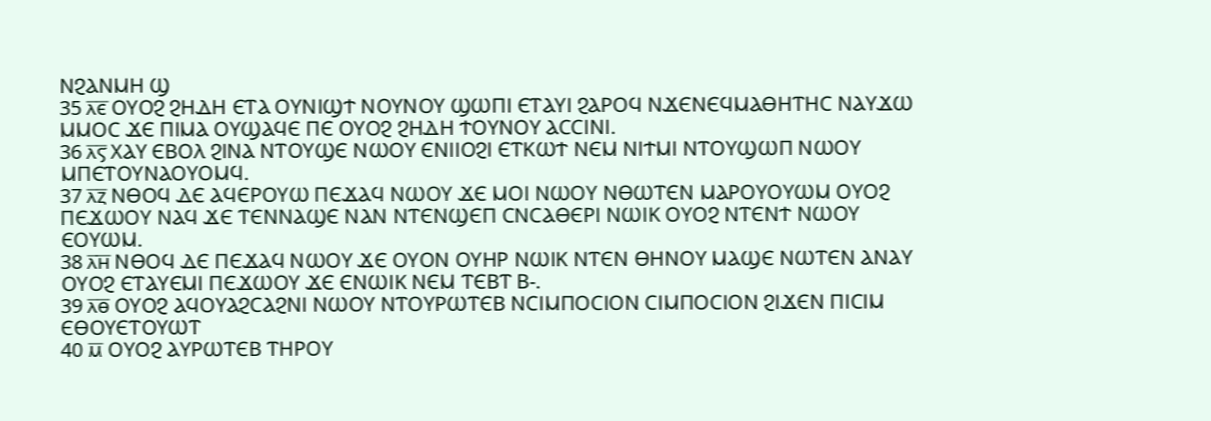ⲚϨⲀⲚⲘⲎ Ϣ
35 ⲗ̅ⲉ̅ ⲞⲨⲞϨ ϨⲎⲆⲎ ⲈⲦⲀ ⲞⲨⲚⲒϢϮ ⲚⲞⲨⲚⲞⲨ ϢⲰⲠⲒ ⲈⲦⲀⲨⲒ ϨⲀⲢⲞϤ ⲚϪⲈⲚⲈϤⲘⲀⲐⲎⲦⲎⲤ ⲚⲀⲨϪⲰ ⲘⲘⲞⲤ ϪⲈ ⲠⲒⲘⲀ ⲞⲨϢⲀϤⲈ ⲠⲈ ⲞⲨⲞϨ ϨⲎⲆⲎ ϮⲞⲨⲚⲞⲨ ⲀⲤⲤⲒⲚⲒ.
36 ⲗ̅ⲋ̅ ⲬⲀⲨ ⲈⲂⲞⲖ ϨⲒⲚⲀ ⲚⲦⲞⲨϢⲈ ⲚⲰⲞⲨ ⲈⲚⲒⲒⲞϨⲒ ⲈⲦⲔⲰϮ ⲚⲈⲘ ⲚⲒϮⲘⲒ ⲚⲦⲞⲨϢⲰⲠ ⲚⲰⲞⲨ ⲘⲠⲈⲦⲞⲨⲚⲀⲞⲨⲞⲘϤ.
37 ⲗ̅ⲍ̅ ⲚⲐⲞϤ ⲆⲈ ⲀϤⲈⲢⲞⲨⲰ ⲠⲈϪⲀϤ ⲚⲰⲞⲨ ϪⲈ ⲘⲞⲒ ⲚⲰⲞⲨ ⲚⲐⲰⲦⲈⲚ ⲘⲀⲢⲞⲨⲞⲨⲰⲘ ⲞⲨⲞϨ ⲠⲈϪⲰⲞⲨ ⲚⲀϤ ϪⲈ ⲦⲈⲚⲚⲀϢⲈ ⲚⲀⲚ ⲚⲦⲈⲚϢⲈⲠ ⲤⲚⲤⲀⲐⲈⲢⲒ ⲚⲰⲒⲔ ⲞⲨⲞϨ ⲚⲦⲈⲚϮ ⲚⲰⲞⲨ ⲈⲞⲨⲰⲘ.
38 ⲗ̅ⲏ̅ ⲚⲐⲞϤ ⲆⲈ ⲠⲈϪⲀϤ ⲚⲰⲞⲨ ϪⲈ ⲞⲨⲞⲚ ⲞⲨⲎⲢ ⲚⲰⲒⲔ ⲚⲦⲈⲚ ⲐⲎⲚⲞⲨ ⲘⲀϢⲈ ⲚⲰⲦⲈⲚ ⲀⲚⲀⲨ ⲞⲨⲞϨ ⲈⲦⲀⲨⲈⲘⲒ ⲠⲈϪⲰⲞⲨ ϪⲈ ⲈⲚⲰⲒⲔ ⲚⲈⲘ ⲦⲈⲂⲦ Ⲃ-.
39 ⲗ̅ⲑ̅ ⲞⲨⲞϨ ⲀϤⲞⲨⲀϨⲤⲀϨⲚⲒ ⲚⲰⲞⲨ ⲚⲦⲞⲨⲢⲰⲦⲈⲂ ⲚⲤⲒⲘⲠⲞⲤⲒⲞⲚ ⲤⲒⲘⲠⲞⲤⲒⲞⲚ ϨⲒϪⲈⲚ ⲠⲒⲤⲒⲘ ⲈⲐⲞⲨⲈⲦⲞⲨⲰⲦ
40 ⲙ̅ ⲞⲨⲞϨ ⲀⲨⲢⲰⲦⲈⲂ ⲦⲎⲢⲞⲨ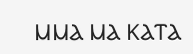ⲘⲘⲀ ⲘⲀ ⲔⲀⲦⲀ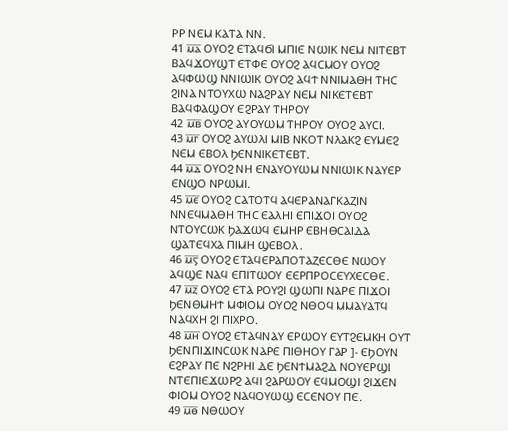ⲢⲢ ⲚⲈⲘ ⲔⲀⲦⲀ ⲚⲚ.
41 ⲙ̅ⲁ̅ ⲞⲨⲞϨ ⲈⲦⲀϤϬⲒ ⲘⲠⲒⲈ ⲚⲰⲒⲔ ⲚⲈⲘ ⲚⲒⲦⲈⲂⲦ ⲂⲀϤϪⲞⲨϢⲦ ⲈⲦⲪⲈ ⲞⲨⲞϨ ⲀϤⲤⲘⲞⲨ ⲞⲨⲞϨ ⲀϤⲪⲰϢ ⲚⲚⲒⲰⲒⲔ ⲞⲨⲞϨ ⲀϤϮ ⲚⲚⲒⲘⲀⲐⲎ ⲦⲎⲤ ϨⲒⲚⲀ ⲚⲦⲞⲨⲬⲰ ⲚⲀϨⲢⲀⲨ ⲚⲈⲘ ⲚⲒⲔⲈⲦⲈⲂⲦ ⲂⲀϤⲪⲀϢⲞⲨ ⲈϨⲢⲀⲨ ⲦⲎⲢⲞⲨ
42 ⲙ̅ⲃ̅ ⲞⲨⲞϨ ⲀⲨⲞⲨⲰⲘ ⲦⲎⲢⲞⲨ ⲞⲨⲞϨ ⲀⲨⲤⲒ.
43 ⲙ̅ⲅ̅ ⲞⲨⲞϨ ⲀⲨⲰⲖⲒ ⲘⲒⲂ ⲚⲔⲞⲦ ⲚⲖⲀⲔϨ ⲈⲨⲘⲈϨ ⲚⲈⲘ ⲈⲂⲞⲖ ϦⲈⲚⲚⲒⲔⲈⲦⲈⲂⲦ.
44 ⲙ̅ⲇ̅ ⲞⲨⲞϨ ⲚⲎ ⲈⲚⲀⲨⲞⲨⲰⲘ ⲚⲚⲒⲰⲒⲔ ⲚⲀⲨⲈⲢ ⲈⲚϢⲞ ⲚⲢⲰⲘⲒ.
45 ⲙ̅ⲉ̅ ⲞⲨⲞϨ ⲤⲀⲦⲞⲦϤ ⲀϤⲈⲢⲀⲚⲀⲄⲔⲀⲌⲒⲚ ⲚⲚⲈϤⲘⲀⲐⲎ ⲦⲎⲤ ⲈⲀⲖⲎⲒ ⲈⲠⲒϪⲞⲒ ⲞⲨⲞϨ ⲚⲦⲞⲨⲤⲰⲔ ϦⲀϪⲰϤ ⲈⲘⲎⲢ ⲈⲂⲎⲐⲤⲀⲒⲆⲀ ϢⲀⲦⲈϤⲬⲀ ⲠⲒⲘⲎ ϢⲈⲂⲞⲖ.
46 ⲙ̅ⲋ̅ ⲞⲨⲞϨ ⲈⲦⲀϤⲈⲢⲀⲠⲞⲦⲀⲌⲈⲤⲐⲈ ⲚⲰⲞⲨ ⲀϤϢⲈ ⲚⲀϤ ⲈⲠⲒⲦⲰⲞⲨ ⲈⲈⲢⲠⲢⲞⲤⲈⲨⲬⲈⲤⲐⲈ.
47 ⲙ̅ⲍ̅ ⲞⲨⲞϨ ⲈⲦⲀ ⲢⲞⲨϨⲒ ϢⲰⲠⲒ ⲚⲀⲢⲈ ⲠⲒϪⲞⲒ ϦⲈⲚⲐⲘⲎϮ ⲘⲪⲒⲞⲘ ⲞⲨⲞϨ ⲚⲐⲞϤ ⲘⲘⲀⲨⲀⲦϤ ⲚⲀϤⲬⲎ ϨⲒ ⲠⲒⲬⲢⲞ.
48 ⲙ̅ⲏ̅ ⲞⲨⲞϨ ⲈⲦⲀϤⲚⲀⲨ ⲈⲢⲰⲞⲨ ⲈⲨⲦϨⲈⲘⲔⲎ ⲞⲨⲦ ϦⲈⲚⲠⲒϪⲒⲚⲤⲰⲔ ⲚⲀⲢⲈ ⲠⲒⲐⲎⲞⲨ ⲄⲀⲢ ]- ⲈϦⲞⲨⲚ ⲈϨⲢⲀⲨ ⲠⲈ ⲚϨⲢⲎⲒ ⲆⲈ ϦⲈⲚϮⲘⲀϨⲆ ⲚⲞⲨⲈⲢϢⲒ ⲚⲦⲈⲠⲒⲈϪⲰⲢϨ ⲀϤⲒ ϨⲀⲢⲰⲞⲨ ⲈϤⲘⲞϢⲒ ϨⲒϪⲈⲚ ⲪⲒⲞⲘ ⲞⲨⲞϨ ⲚⲀϤⲞⲨⲰϢ ⲈⲤⲈⲚⲞⲨ ⲠⲈ.
49 ⲙ̅ⲑ̅ ⲚⲐⲰⲞⲨ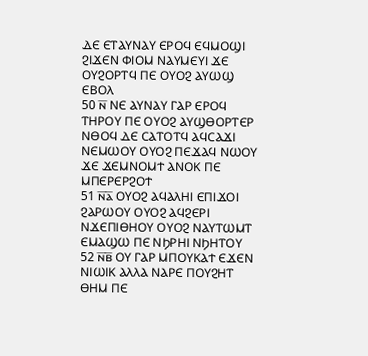ⲆⲈ ⲈⲦⲀⲨⲚⲀⲨ ⲈⲢⲞϤ ⲈϤⲘⲞϢⲒ ϨⲒϪⲈⲚ ⲪⲒⲞⲘ ⲚⲀⲨⲘⲈⲨⲒ ϪⲈ ⲞⲨϨⲞⲢⲦϤ ⲠⲈ ⲞⲨⲞϨ ⲀⲨⲰϢ ⲈⲂⲞⲖ
50 ⲛ̅ ⲚⲈ ⲀⲨⲚⲀⲨ ⲄⲀⲢ ⲈⲢⲞϤ ⲦⲎⲢⲞⲨ ⲠⲈ ⲞⲨⲞϨ ⲀⲨϢⲐⲞⲢⲦⲈⲢ ⲚⲐⲞϤ ⲆⲈ ⲤⲀⲦⲞⲦϤ ⲀϤⲤⲀϪⲒ ⲚⲈⲘⲰⲞⲨ ⲞⲨⲞϨ ⲠⲈϪⲀϤ ⲚⲰⲞⲨ ϪⲈ ϪⲈⲘⲚⲞⲘϮ ⲀⲚⲞⲔ ⲠⲈ ⲘⲠⲈⲢⲈⲢϨⲞϮ
51 ⲛ̅ⲁ̅ ⲞⲨⲞϨ ⲀϤⲀⲖⲎⲒ ⲈⲠⲒϪⲞⲒ ϨⲀⲢⲰⲞⲨ ⲞⲨⲞϨ ⲀϤϨⲈⲢⲒ ⲚϪⲈⲠⲒⲐⲎⲞⲨ ⲞⲨⲞϨ ⲚⲀⲨⲦⲰⲘⲦ ⲈⲘⲀϢⲰ ⲠⲈ ⲚϦⲢⲎⲒ ⲚϦⲎⲦⲞⲨ
52 ⲛ̅ⲃ̅ ⲞⲨ ⲄⲀⲢ ⲘⲠⲞⲨⲔⲀϮ ⲈϪⲈⲚ ⲚⲒⲰⲒⲔ ⲀⲖⲖⲀ ⲚⲀⲢⲈ ⲠⲞⲨϨⲎⲦ ⲐⲎⲘ ⲠⲈ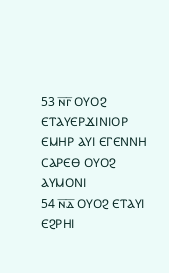53 ⲛ̅ⲅ̅ ⲞⲨⲞϨ ⲈⲦⲀⲨⲈⲢϪⲒⲚⲒⲞⲢ ⲈⲘⲎⲢ ⲀⲨⲒ ⲈⲄⲈⲚⲚⲎ ⲤⲀⲢⲈⲐ ⲞⲨⲞϨ ⲀⲨⲘⲞⲚⲒ
54 ⲛ̅ⲇ̅ ⲞⲨⲞϨ ⲈⲦⲀⲨⲒ ⲈϨⲢⲎⲒ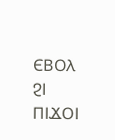ⲈⲂⲞⲖ ϨⲒ ⲠⲒϪⲞⲒ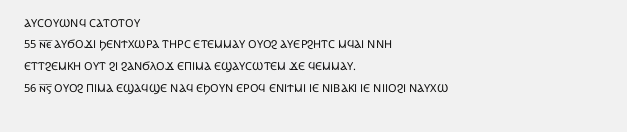ⲀⲨⲤⲞⲨⲰⲚϤ ⲤⲀⲦⲞⲦⲞⲨ
55 ⲛ̅ⲉ̅ ⲀⲨϬⲞϪⲒ ϦⲈⲚϮⲬⲰⲢⲀ ⲦⲎⲢⲤ ⲈⲦⲈⲘⲘⲀⲨ ⲞⲨⲞϨ ⲀⲨⲈⲢϨⲎⲦⲤ ⲘϤⲀⲒ ⲚⲚⲎ ⲈⲦⲦϨⲈⲘⲔⲎ ⲞⲨⲦ ϨⲒ ϨⲀⲚϬⲖⲞϪ ⲈⲠⲒⲘⲀ ⲈϢⲀⲨⲤⲰⲦⲈⲘ ϪⲈ ϤⲈⲘⲘⲀⲨ.
56 ⲛ̅ⲋ̅ ⲞⲨⲞϨ ⲠⲒⲘⲀ ⲈϢⲀϤϢⲈ ⲚⲀϤ ⲈϦⲞⲨⲚ ⲈⲢⲞϤ ⲈⲚⲒϮⲘⲒ ⲒⲈ ⲚⲒⲂⲀⲔⲒ ⲒⲈ ⲚⲒⲒⲞϨⲒ ⲚⲀⲨⲬⲰ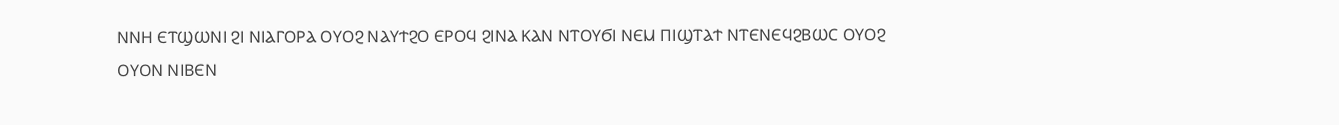ⲚⲚⲎ ⲈⲦϢⲰⲚⲒ ϨⲒ ⲚⲒⲀⲄⲞⲢⲀ ⲞⲨⲞϨ ⲚⲀⲨϮϨⲞ ⲈⲢⲞϤ ϨⲒⲚⲀ ⲔⲀⲚ ⲚⲦⲞⲨϬⲒ ⲚⲈⲘ ⲠⲒϢⲦⲀϮ ⲚⲦⲈⲚⲈϤϨⲂⲰⲤ ⲞⲨⲞϨ ⲞⲨⲞⲚ ⲚⲒⲂⲈⲚ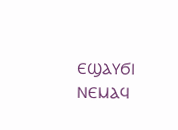ⲈϢⲀⲨϬⲒ ⲚⲈⲘⲀϤ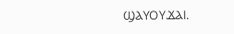ϢⲀⲨⲞⲨϪⲀⲒ.